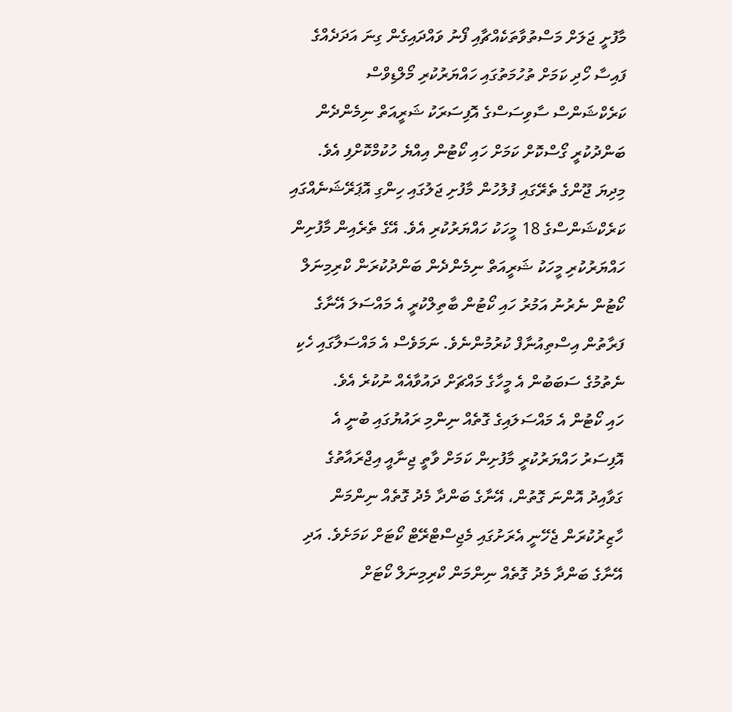މާފުށީ ޖަލަށް މަސްތުވާތަކެއްޗާއި ފޯނު ވައްދައިގެން ގިނަ އަދަދެއްގެ ފައިސާ ހޯދި ކަމަށް ތުހުމަތުގައި ހައްޔަރުކުރި މޯލްޑިވްސް ކަރެކްޝަންސް ސާވިސަސްގެ އޮފިސަރަކު ޝަރީއަތް ނިމެންދެން ބަންދުކުރީ ގޯސްކޮށް ކަމަށް ހައި ކޯޓުން އިއްޔެ ހުކުމްކޮށްފި އެވެ.
މިދިޔަ ޖޫންގެ ތެރޭގައި ފުލުހުން މާފުށި ޖަލުގައި ހިންގި އޮޕަރޭޝަނެއްގައި ކަރެކްޝަންސްގެ 18 މީހަކު ހައްޔަރުކުރި އެވެ. އޭގެ ތެރެއިން މާފުށިން ހައްޔަރުކުރި މީހަކު ޝަރީއަތް ނިމެންދެން ބަންދުކުރަން ކްރިމިނަލް ކޯޓުން ނެރުނު އަމުރު ހައި ކޯޓުން ބާތިލްކުރީ އެ މައްސަލަ އޭނާގެ ފަރާތުން އިސްތިއުނާފް ކުރުމުންނެވެ. ނަމަވެސް އެ މައްސަލާގައި ހެކި ނެތުމުގެ ސަބަބުން އެ މީހާގެ މައްޗަށް ދައުވާއެއް ނުކުރެ އެވެ.
ހައި ކޯޓުން އެ މައްސަލައިގެ ގޮތެއް ނިންމި ރައުޔުގައި ބުނީ އެ އޮފިސަރު ހައްޔަރުކުރީ މާފުށިން ކަމަށް ވާތީ ޖިނާއީ އިޖްރައާތުގެ ގަވާއިދު އޮންނަ ގޮތުން، އޭނާގެ ބަންދާ މެދު ގޮތެއް ނިންމަން ހާޒިރުކުރަން ޖެހޭނީ އެރަށުގައި މެޖިސްޓްރޭޓް ކޯޓަށް ކަމަށެވެ. އަދި އޭނާގެ ބަންދާ މެދު ގޮތެއް ނިންމަން ކްރިމިނަލް ކޯޓަށް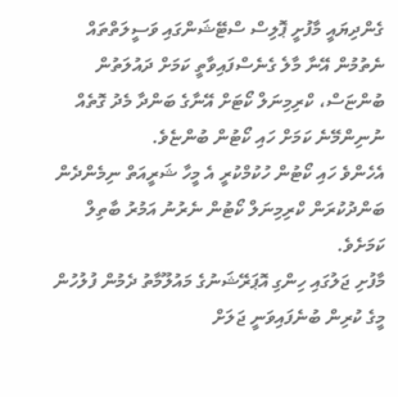ގެންދިޔައީ މާފުށީ ޕޮލިސް ސްޓޭޝަންގައި ވަސީލަތްތައް ނެތުމުން އޭނާ މާލެ ގެނެސްފައިވާތީ ކަމަށް ދައުލަތުން ބުންޏަސް، ކްރިމިނަލް ކޯޓަށް އޭނާގެ ބަންދާ މެދު ގޮތެއް ނުނިންމޭނެ ކަމަށް ހައި ކޯޓުން ބުންޏެވެ.
އެހެންވެ ހައި ކޯޓުން ހުކުމްކުރީ އެ މީހާ ޝަރީއަތް ނިމެންދެން ބަންދުކުރަން ކްރިމިނަލް ކޯޓުން ނެރުނު އަމުރު ބާތިލް ކަމަށެވެ.
މާފުށި ޖަލުގައި ހިންގި އޮޕަރޭޝަނުގެ މައުލޫމާތު ދެމުން ފުލުހުން މީގެ ކުރިން ބުނެފައިވަނީ ޖަލަށް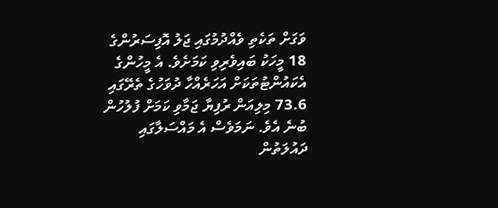ވަގަށް ތަކެތި ވެއްދުމުގައި ޖަލު އޮފިސަރުންގެ 18 މީހަކު ބައިވެރިވި ކަމަށެވެ. އެ މީހުންގެ އެކައުންޓުތަކަށް އަހަރެއްހާ ދުވަހުގެ ތެރޭގައި 73.6 މިލިއަން ރުފިޔާ ޖަމާވި ކަމަށް ފުލުހުން ބުނެ އެވެ. ނަމަވެސް އެ މައްސަލާގައި ދައުލަތުން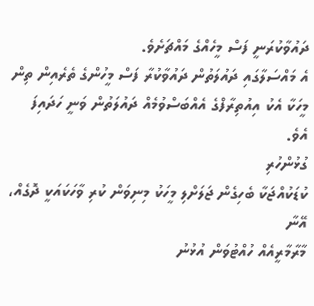ދައުވާކުރަނީ ފަސް މީހެއްގެ މައްޗަށެވެ.
އެ މައްސަލާގައި ދައުލަތުން ދައުވާކުރާ ފަސް މީހުންގެ ތެރެއިން ތިން މީހަކާ އެކު އިއުތިރާފްގެ އެއްބަސްވުމެއް ދައުލަތުން ވަނީ ހަދައިފަ އެވެ.
ގުޅުންހުރި
ކުޑަކުއްޖަކާ ބެހިގެން ޖަލަށްލި މީހަކު މިނިވަން ކުރި ވާހަކައަކީ ދޮގެއް، އޭނާ
މާރާމާރީއެއް ހުއްޓުވަން އުޅުނު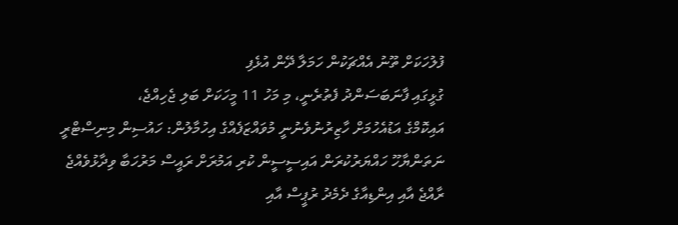ފުލުހަކަށް ތޫނު އެއްޗަކުން ހަމަލާ ދޭން އުޅެފި
ގުޅީގައި ފާނަބަސަންދު ފެތުރެނީ، މި މަހު 11 މީހަކަށް ބަލި ޖެހިއްޖެ،
އައިކޮމްގެ އަޑުއެހުމަށް ހާޒިރުނުވެނުނީ މުވައްޒަފެއްގެ އިހުމާލުން: ހައުސިން މިނިސްޓްރީ
ނަތަންޔާހޫ ހައްޔަރުކުރަން އައިސީސީން ކުރި އަމުރަށް ރައީސް މަރުހަބާ ވިދާޅުވެއްޖެ
ރާއްޖެ އާއި އިންޑިއާގެ ދެމެދު ރުޕީސް އާއި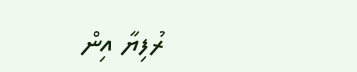ރުފިޔާ އިން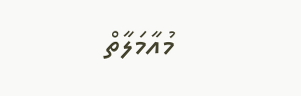މުއާމަލާތް